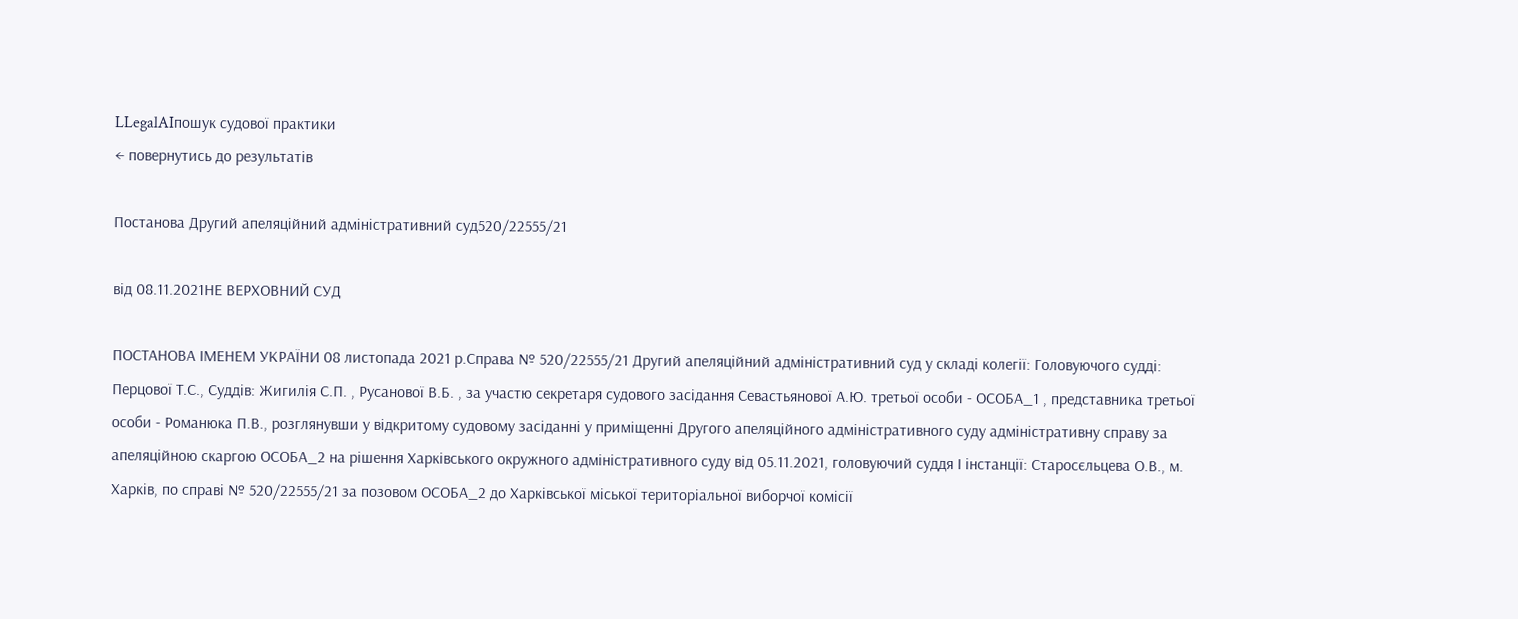LLegalAIпошук судової практики
← повернутись до результатів

Постанова Другий апеляційний адміністративний суд520/22555/21

від 08.11.2021НЕ ВЕРХОВНИЙ СУД

ПОСТАНОВА ІМЕНЕМ УКРАЇНИ 08 листопада 2021 р.Справа № 520/22555/21 Другий апеляційний адміністративний суд у складі колегії: Головуючого судді: Перцової Т.С., Суддів: Жигилія С.П. , Русанової В.Б. , за участю секретаря судового засідання Севастьянової А.Ю. третьої особи - ОСОБА_1 , представника третьої особи - Романюка П.В., розглянувши у відкритому судовому засіданні у приміщенні Другого апеляційного адміністративного суду адміністративну справу за апеляційною скаргою ОСОБА_2 на рішення Харківського окружного адміністративного суду від 05.11.2021, головуючий суддя І інстанції: Старосєльцева О.В., м. Харків, по справі № 520/22555/21 за позовом ОСОБА_2 до Харківської міської територіальної виборчої комісії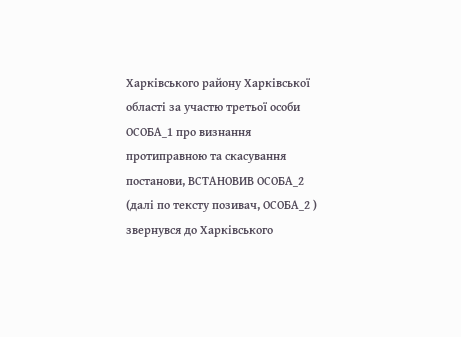Харківського району Харківської області за участю третьої особи ОСОБА_1 про визнання протиправною та скасування постанови, ВСТАНОВИВ ОСОБА_2 (далі по тексту позивач, ОСОБА_2 ) звернувся до Харківського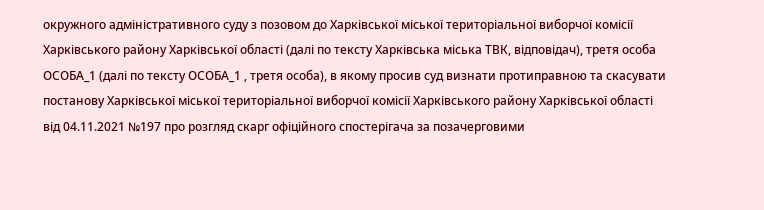окружного адміністративного суду з позовом до Харківської міської територіальної виборчої комісії Харківського району Харківської області (далі по тексту Харківська міська ТВК, відповідач), третя особа ОСОБА_1 (далі по тексту ОСОБА_1 , третя особа), в якому просив суд визнати протиправною та скасувати постанову Харківської міської територіальної виборчої комісії Харківського району Харківської області від 04.11.2021 №197 про розгляд скарг офіційного спостерігача за позачерговими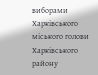виборами Харківського міського голови Харківського району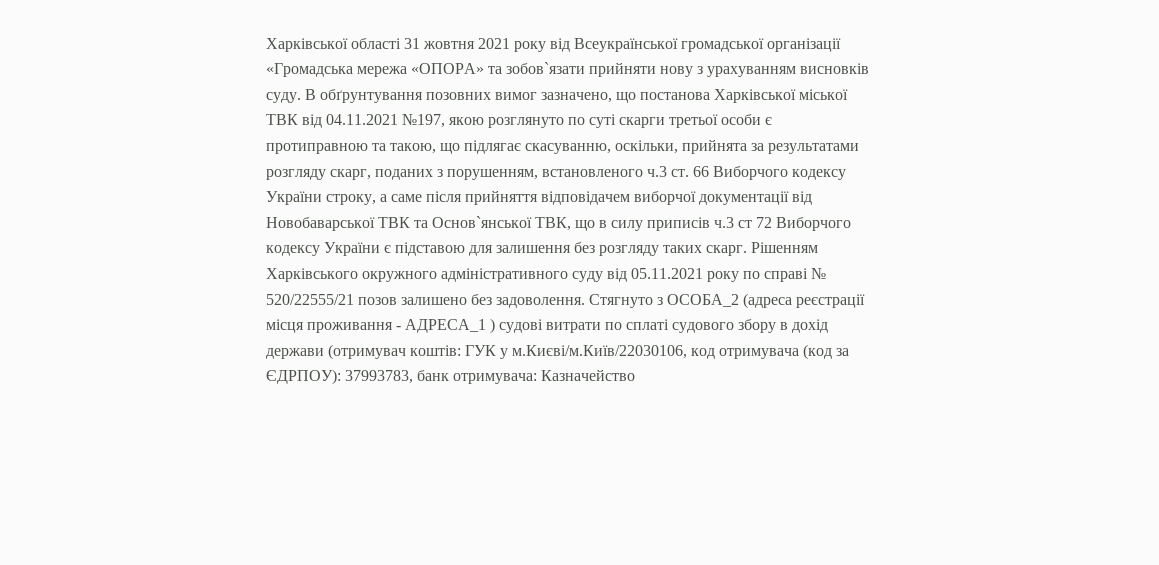Харківської області 31 жовтня 2021 року від Всеукраїнської громадської організації «Громадська мережа «ОПОРА» та зобов`язати прийняти нову з урахуванням висновків суду. В обґрунтування позовних вимог зазначено, що постанова Харківської міської ТВК від 04.11.2021 №197, якою розглянуто по суті скарги третьої особи є протиправною та такою, що підлягає скасуванню, оскільки, прийнята за результатами розгляду скарг, поданих з порушенням, встановленого ч.3 ст. 66 Виборчого кодексу України строку, а саме після прийняття відповідачем виборчої документації від Новобаварської ТВК та Основ`янської ТВК, що в силу приписів ч.3 ст 72 Виборчого кодексу України є підставою для залишення без розгляду таких скарг. Рішенням Харківського окружного адміністративного суду від 05.11.2021 року по справі № 520/22555/21 позов залишено без задоволення. Стягнуто з ОСОБА_2 (адреса реєстрації місця проживання - АДРЕСА_1 ) судові витрати по сплаті судового збору в дохід держави (отримувач коштів: ГУК у м.Києві/м.Київ/22030106, код отримувача (код за ЄДРПОУ): 37993783, банк отримувача: Казначейство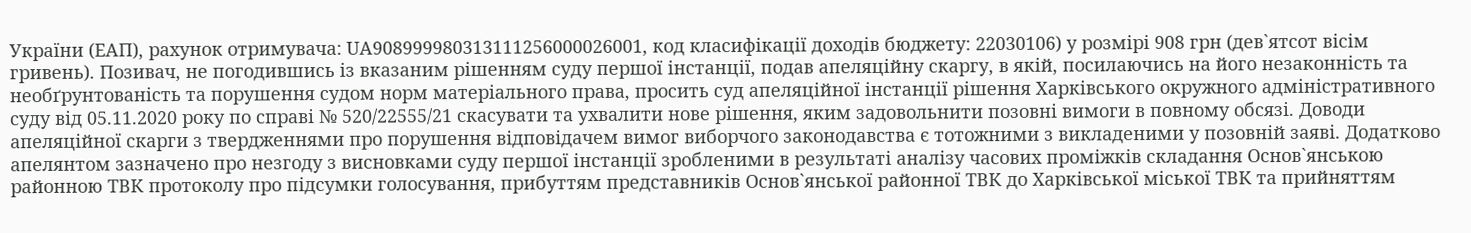України (ЕАП), рахунок отримувача: UА908999980313111256000026001, код класифікації доходів бюджету: 22030106) у розмірі 908 грн (дев`ятсот вісім гривень). Позивач, не погодившись із вказаним рішенням суду першої інстанції, подав апеляційну скаргу, в якій, посилаючись на його незаконність та необґрунтованість та порушення судом норм матеріального права, просить суд апеляційної інстанції рішення Харківського окружного адміністративного суду від 05.11.2020 року по справі № 520/22555/21 скасувати та ухвалити нове рішення, яким задовольнити позовні вимоги в повному обсязі. Доводи апеляційної скарги з твердженнями про порушення відповідачем вимог виборчого законодавства є тотожними з викладеними у позовній заяві. Додатково апелянтом зазначено про незгоду з висновками суду першої інстанції зробленими в результаті аналізу часових проміжків складання Основ`янською районною ТВК протоколу про підсумки голосування, прибуттям представників Основ`янської районної ТВК до Харківської міської ТВК та прийняттям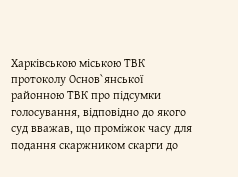Харківською міською ТВК протоколу Основ`янської районною ТВК про підсумки голосування, відповідно до якого суд вважав, що проміжок часу для подання скаржником скарги до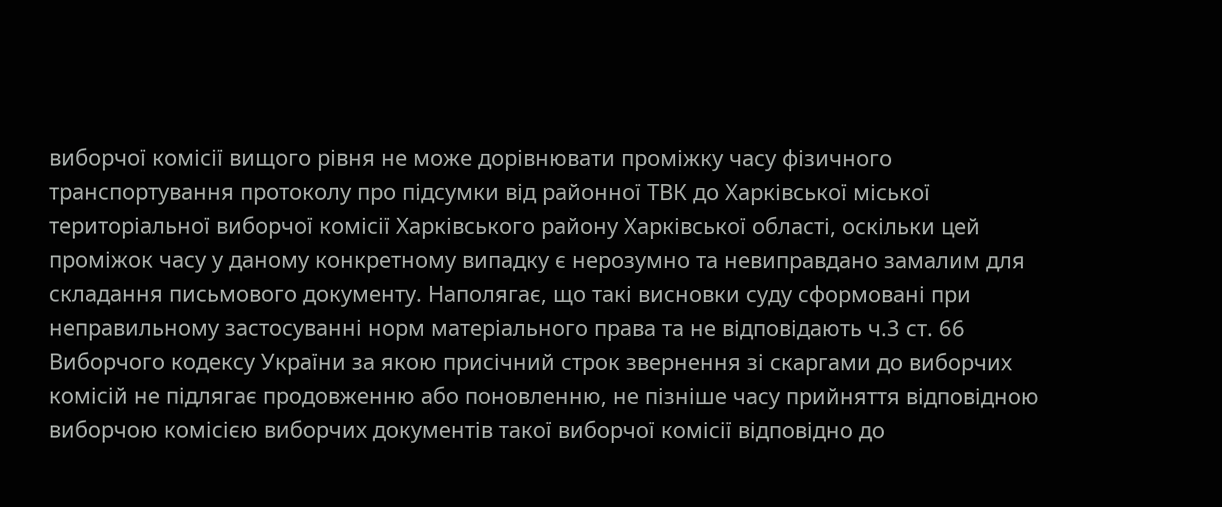виборчої комісії вищого рівня не може дорівнювати проміжку часу фізичного транспортування протоколу про підсумки від районної ТВК до Харківської міської територіальної виборчої комісії Харківського району Харківської області, оскільки цей проміжок часу у даному конкретному випадку є нерозумно та невиправдано замалим для складання письмового документу. Наполягає, що такі висновки суду сформовані при неправильному застосуванні норм матеріального права та не відповідають ч.3 ст. 66 Виборчого кодексу України за якою присічний строк звернення зі скаргами до виборчих комісій не підлягає продовженню або поновленню, не пізніше часу прийняття відповідною виборчою комісією виборчих документів такої виборчої комісії відповідно до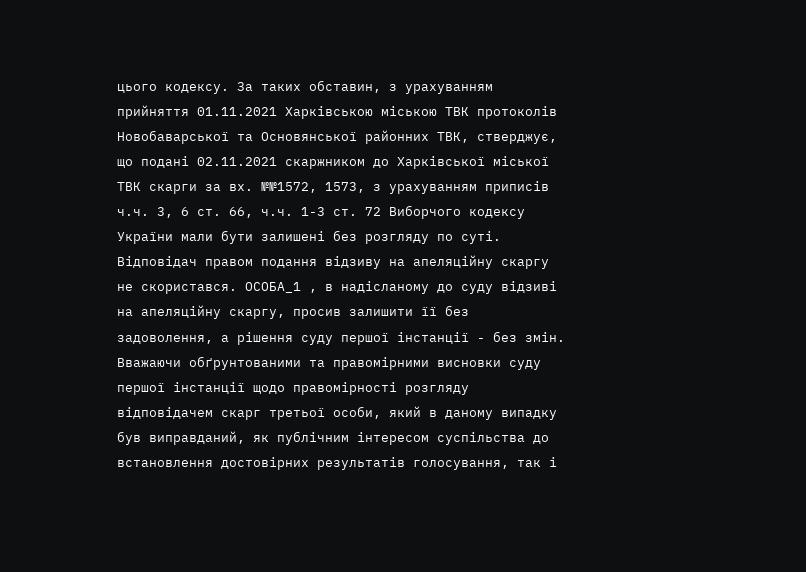цього кодексу. За таких обставин, з урахуванням прийняття 01.11.2021 Харківською міською ТВК протоколів Новобаварської та Основянської районних ТВК, стверджує, що подані 02.11.2021 скаржником до Харківської міської ТВК скарги за вх. №№1572, 1573, з урахуванням приписів ч.ч. 3, 6 ст. 66, ч.ч. 1-3 ст. 72 Виборчого кодексу України мали бути залишені без розгляду по суті. Відповідач правом подання відзиву на апеляційну скаргу не скористався. ОСОБА_1 , в надісланому до суду відзиві на апеляційну скаргу, просив залишити її без задоволення, а рішення суду першої інстанції - без змін. Вважаючи обґрунтованими та правомірними висновки суду першої інстанції щодо правомірності розгляду відповідачем скарг третьої особи, який в даному випадку був виправданий, як публічним інтересом суспільства до встановлення достовірних результатів голосування, так і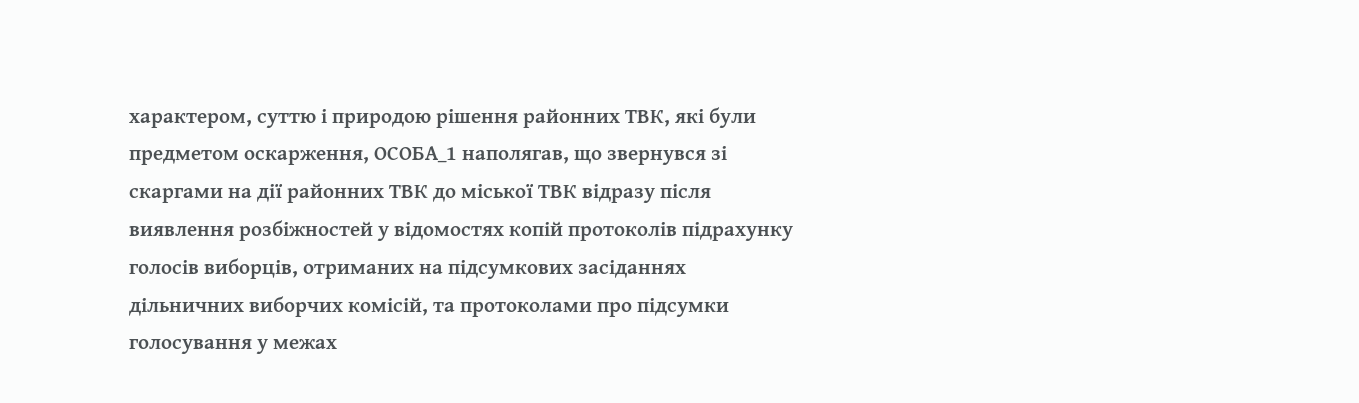характером, суттю і природою рішення районних ТВК, які були предметом оскарження, ОСОБА_1 наполягав, що звернувся зі скаргами на дії районних ТВК до міської ТВК відразу після виявлення розбіжностей у відомостях копій протоколів підрахунку голосів виборців, отриманих на підсумкових засіданнях дільничних виборчих комісій, та протоколами про підсумки голосування у межах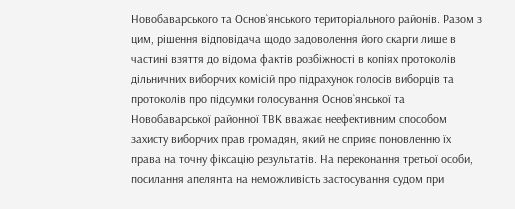Новобаварського та Основ`янського територіального районів. Разом з цим, рішення відповідача щодо задоволення його скарги лише в частині взяття до відома фактів розбіжності в копіях протоколів дільничних виборчих комісій про підрахунок голосів виборців та протоколів про підсумки голосування Основ`янської та Новобаварської районної ТВК вважає неефективним способом захисту виборчих прав громадян, який не сприяє поновленню їх права на точну фіксацію результатів. На переконання третьої особи, посилання апелянта на неможливість застосування судом при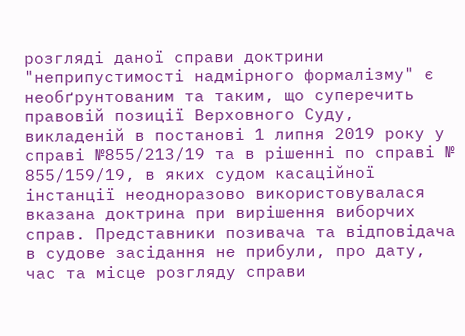розгляді даної справи доктрини "неприпустимості надмірного формалізму" є необґрунтованим та таким, що суперечить правовій позиції Верховного Суду, викладеній в постанові 1 липня 2019 року у справі №855/213/19 та в рішенні по справі № 855/159/19, в яких судом касаційної інстанції неодноразово використовувалася вказана доктрина при вирішення виборчих справ. Представники позивача та відповідача в судове засідання не прибули, про дату, час та місце розгляду справи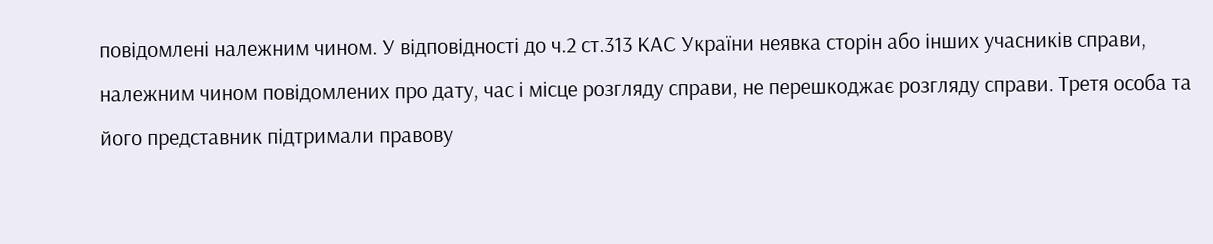повідомлені належним чином. У відповідності до ч.2 ст.313 КАС України неявка сторін або інших учасників справи, належним чином повідомлених про дату, час і місце розгляду справи, не перешкоджає розгляду справи. Третя особа та його представник підтримали правову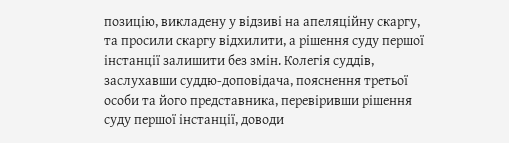позицію, викладену у відзиві на апеляційну скаргу, та просили скаргу відхилити, а рішення суду першої інстанції залишити без змін. Колегія суддів, заслухавши суддю-доповідача, пояснення третьої особи та його представника, перевіривши рішення суду першої інстанції, доводи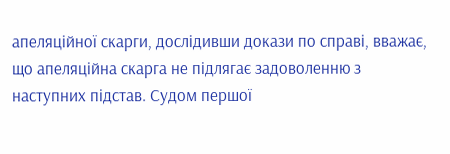апеляційної скарги, дослідивши докази по справі, вважає, що апеляційна скарга не підлягає задоволенню з наступних підстав. Судом першої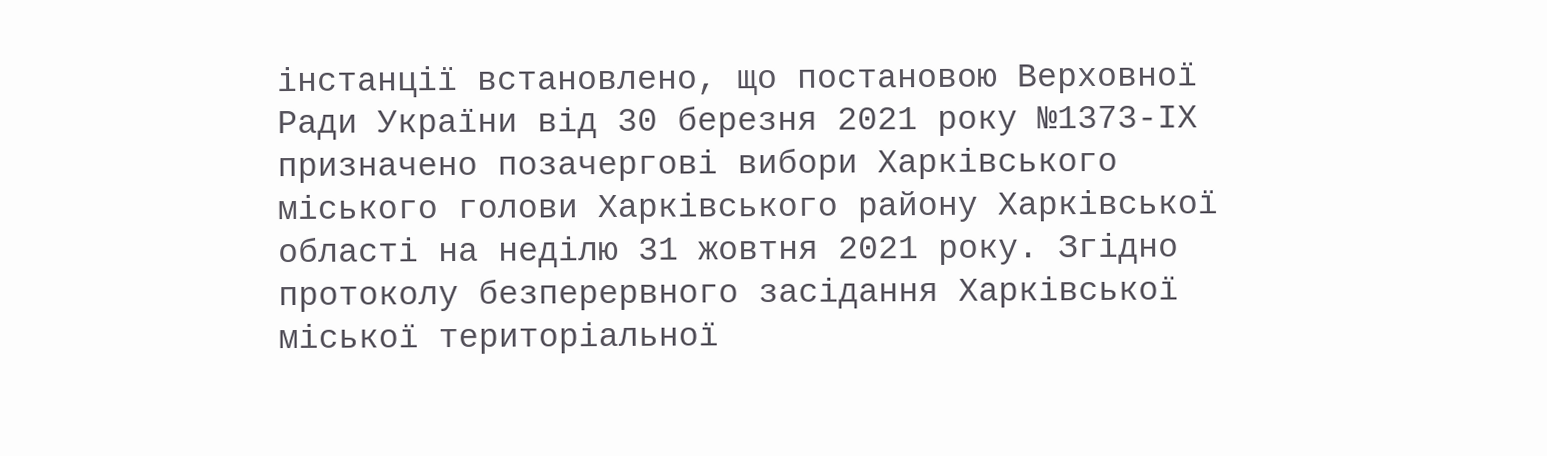інстанції встановлено, що постановою Верховної Ради України від 30 березня 2021 року №1373-ІХ призначено позачергові вибори Харківського міського голови Харківського району Харківської області на неділю 31 жовтня 2021 року. Згідно протоколу безперервного засідання Харківської міської територіальної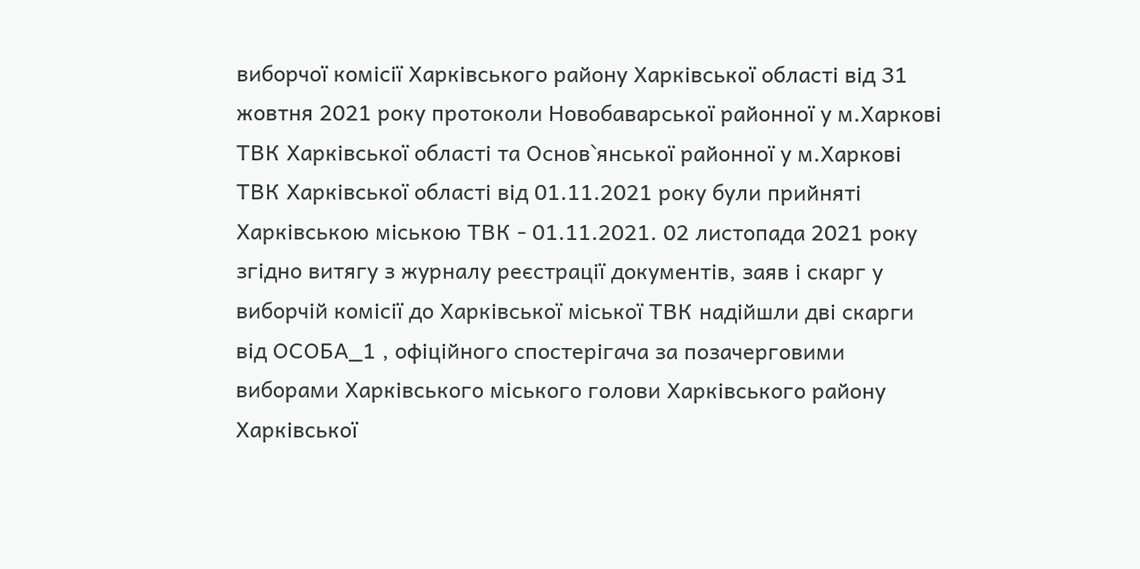виборчої комісії Харківського району Харківської області від 31 жовтня 2021 року протоколи Новобаварської районної у м.Харкові ТВК Харківської області та Основ`янської районної у м.Харкові ТВК Харківської області від 01.11.2021 року були прийняті Харківською міською ТВК - 01.11.2021. 02 листопада 2021 року згідно витягу з журналу реєстрації документів, заяв і скарг у виборчій комісії до Харківської міської ТВК надійшли дві скарги від ОСОБА_1 , офіційного спостерігача за позачерговими виборами Харківського міського голови Харківського району Харківської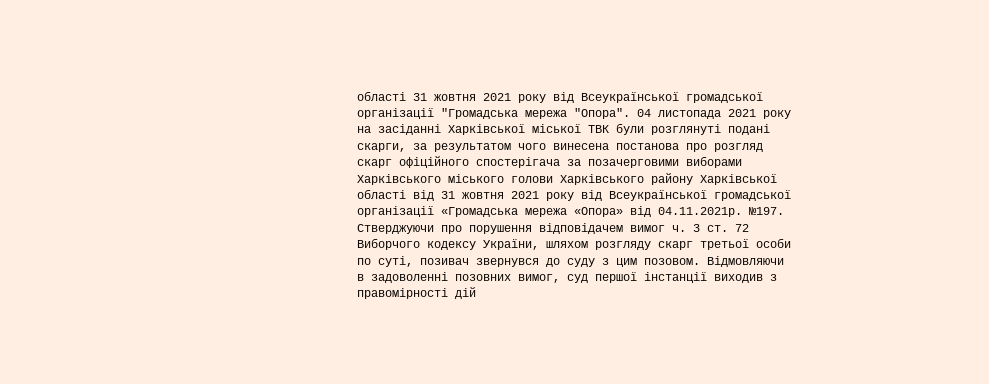області 31 жовтня 2021 року від Всеукраїнської громадської організації "Громадська мережа "Опора". 04 листопада 2021 року на засіданні Харківської міської ТВК були розглянуті подані скарги, за результатом чого винесена постанова про розгляд скарг офіційного спостерігача за позачерговими виборами Харківського міського голови Харківського району Харківської області від 31 жовтня 2021 року від Всеукраїнської громадської організації «Громадська мережа «Опора» від 04.11.2021р. №197. Стверджуючи про порушення відповідачем вимог ч. 3 ст. 72 Виборчого кодексу України, шляхом розгляду скарг третьої особи по суті, позивач звернувся до суду з цим позовом. Відмовляючи в задоволенні позовних вимог, суд першої інстанції виходив з правомірності дій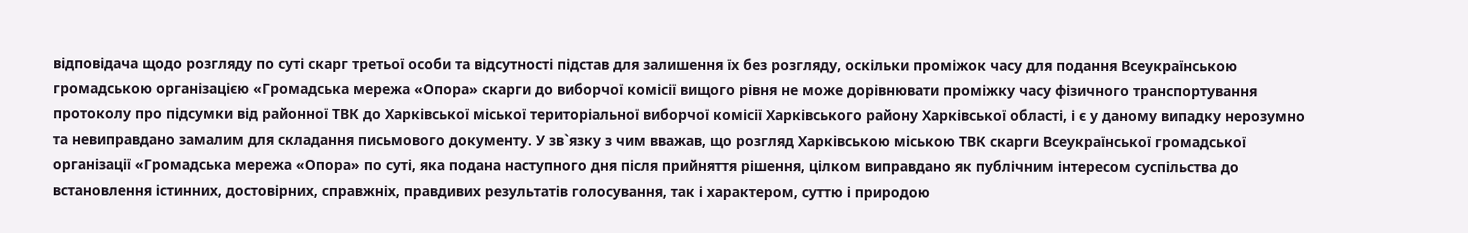відповідача щодо розгляду по суті скарг третьої особи та відсутності підстав для залишення їх без розгляду, оскільки проміжок часу для подання Всеукраїнською громадською організацією «Громадська мережа «Опора» скарги до виборчої комісії вищого рівня не може дорівнювати проміжку часу фізичного транспортування протоколу про підсумки від районної ТВК до Харківської міської територіальної виборчої комісії Харківського району Харківської області, і є у даному випадку нерозумно та невиправдано замалим для складання письмового документу. У зв`язку з чим вважав, що розгляд Харківською міською ТВК скарги Всеукраїнської громадської організації «Громадська мережа «Опора» по суті, яка подана наступного дня після прийняття рішення, цілком виправдано як публічним інтересом суспільства до встановлення істинних, достовірних, справжніх, правдивих результатів голосування, так і характером, суттю і природою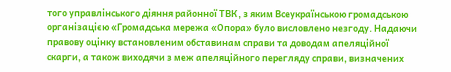того управлінського діяння районної ТВК, з яким Всеукраїнською громадською організацією «Громадська мережа «Опора» було висловлено незгоду. Надаючи правову оцінку встановленим обставинам справи та доводам апеляційної скарги, а також виходячи з меж апеляційного перегляду справи, визначених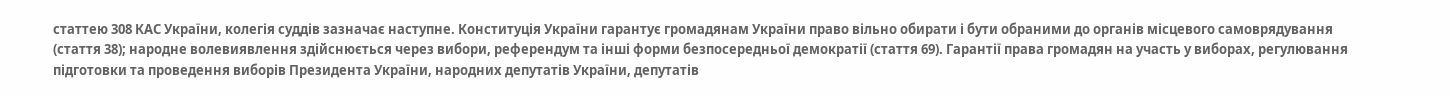статтею 308 КАС України, колегія суддів зазначає наступне. Конституція України гарантує громадянам України право вільно обирати і бути обраними до органів місцевого самоврядування (стаття 38); народне волевиявлення здійснюється через вибори, референдум та інші форми безпосередньої демократії (стаття 69). Гарантії права громадян на участь у виборах, регулювання підготовки та проведення виборів Президента України, народних депутатів України, депутатів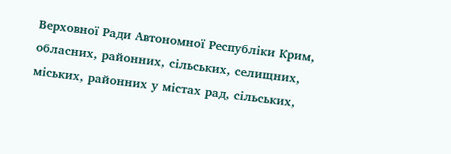Верховної Ради Автономної Республіки Крим, обласних, районних, сільських, селищних, міських, районних у містах рад, сільських,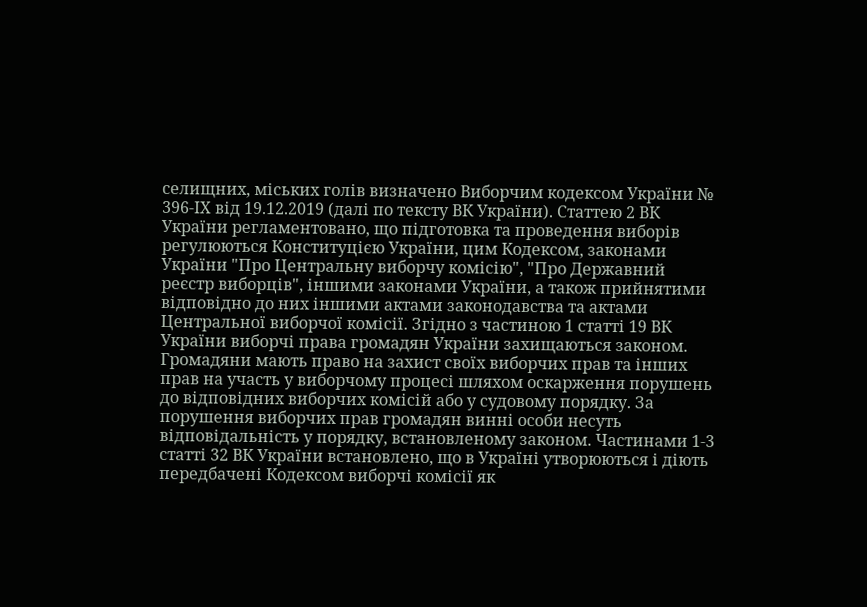селищних, міських голів визначено Виборчим кодексом України № 396-ІХ від 19.12.2019 (далі по тексту ВК України). Статтею 2 ВК України регламентовано, що підготовка та проведення виборів регулюються Конституцією України, цим Кодексом, законами України "Про Центральну виборчу комісію", "Про Державний реєстр виборців", іншими законами України, а також прийнятими відповідно до них іншими актами законодавства та актами Центральної виборчої комісії. Згідно з частиною 1 статті 19 ВК України виборчі права громадян України захищаються законом. Громадяни мають право на захист своїх виборчих прав та інших прав на участь у виборчому процесі шляхом оскарження порушень до відповідних виборчих комісій або у судовому порядку. За порушення виборчих прав громадян винні особи несуть відповідальність у порядку, встановленому законом. Частинами 1-3 статті 32 ВК України встановлено, що в Україні утворюються і діють передбачені Кодексом виборчі комісії як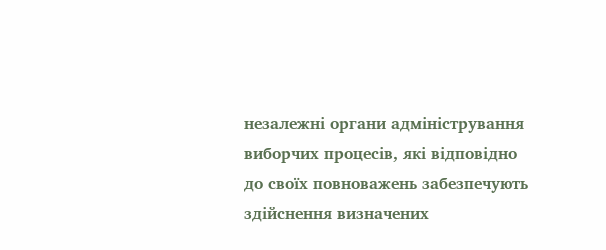незалежні органи адміністрування виборчих процесів, які відповідно до своїх повноважень забезпечують здійснення визначених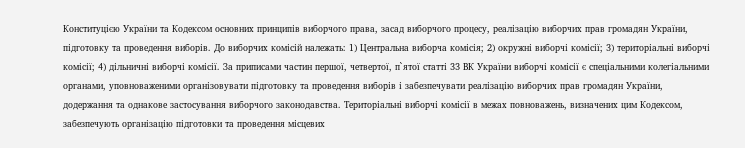Конституцією України та Кодексом основних принципів виборчого права, засад виборчого процесу, реалізацію виборчих прав громадян України, підготовку та проведення виборів. До виборчих комісій належать: 1) Центральна виборча комісія; 2) окружні виборчі комісії; 3) територіальні виборчі комісії; 4) дільничні виборчі комісії. За приписами частин першої, четвертої, п`ятої статті 33 ВК України виборчі комісії є спеціальними колегіальними органами, уповноваженими організовувати підготовку та проведення виборів і забезпечувати реалізацію виборчих прав громадян України, додержання та однакове застосування виборчого законодавства. Територіальні виборчі комісії в межах повноважень, визначених цим Кодексом, забезпечують організацію підготовки та проведення місцевих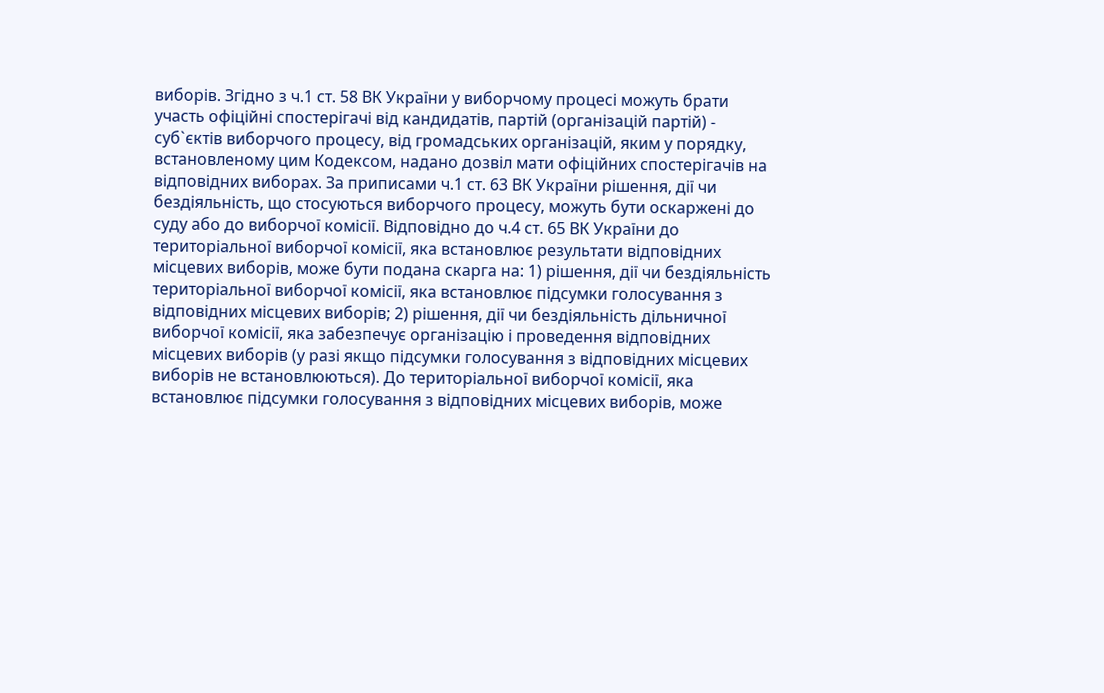виборів. Згідно з ч.1 ст. 58 ВК України у виборчому процесі можуть брати участь офіційні спостерігачі від кандидатів, партій (організацій партій) - суб`єктів виборчого процесу, від громадських організацій, яким у порядку, встановленому цим Кодексом, надано дозвіл мати офіційних спостерігачів на відповідних виборах. За приписами ч.1 ст. 63 ВК України рішення, дії чи бездіяльність, що стосуються виборчого процесу, можуть бути оскаржені до суду або до виборчої комісії. Відповідно до ч.4 ст. 65 ВК України до територіальної виборчої комісії, яка встановлює результати відповідних місцевих виборів, може бути подана скарга на: 1) рішення, дії чи бездіяльність територіальної виборчої комісії, яка встановлює підсумки голосування з відповідних місцевих виборів; 2) рішення, дії чи бездіяльність дільничної виборчої комісії, яка забезпечує організацію і проведення відповідних місцевих виборів (у разі якщо підсумки голосування з відповідних місцевих виборів не встановлюються). До територіальної виборчої комісії, яка встановлює підсумки голосування з відповідних місцевих виборів, може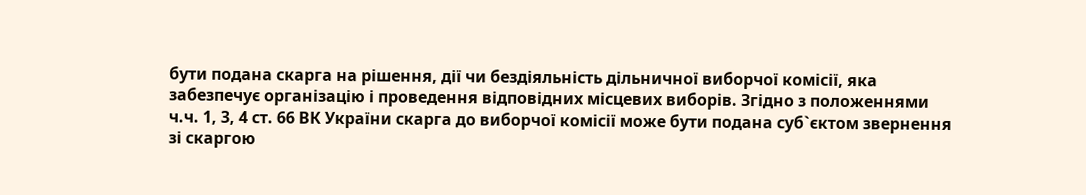бути подана скарга на рішення, дії чи бездіяльність дільничної виборчої комісії, яка забезпечує організацію і проведення відповідних місцевих виборів. Згідно з положеннями ч.ч. 1, 3, 4 ст. 66 ВК України скарга до виборчої комісії може бути подана суб`єктом звернення зі скаргою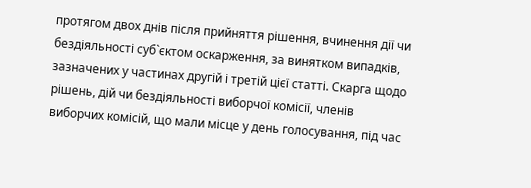протягом двох днів після прийняття рішення, вчинення дії чи бездіяльності суб`єктом оскарження, за винятком випадків, зазначених у частинах другій і третій цієї статті. Скарга щодо рішень, дій чи бездіяльності виборчої комісії, членів виборчих комісій, що мали місце у день голосування, під час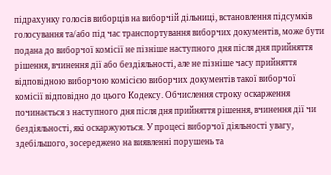підрахунку голосів виборців на виборчій дільниці, встановлення підсумків голосування та/або під час транспортування виборчих документів, може бути подана до виборчої комісії не пізніше наступного дня після дня прийняття рішення, вчинення дії або бездіяльності, але не пізніше часу прийняття відповідною виборчою комісією виборчих документів такої виборчої комісії відповідно до цього Кодексу. Обчислення строку оскарження починається з наступного дня після дня прийняття рішення, вчинення дії чи бездіяльності, які оскаржуються. У процесі виборчої діяльності увагу, здебільшого, зосереджено на виявленні порушень та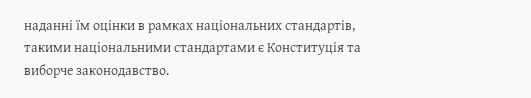наданні їм оцінки в рамках національних стандартів, такими національними стандартами є Конституція та виборче законодавство.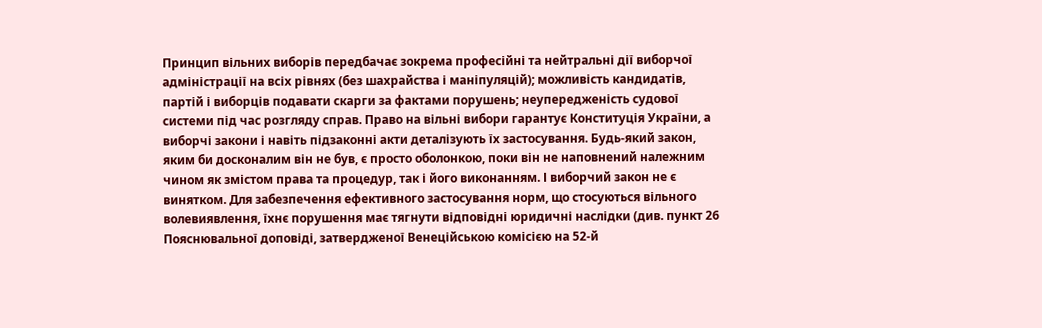Принцип вільних виборів передбачає зокрема професійні та нейтральні дії виборчої адміністрації на всіх рівнях (без шахрайства і маніпуляцій); можливість кандидатів, партій і виборців подавати скарги за фактами порушень; неупередженість судової системи під час розгляду справ. Право на вільні вибори гарантує Конституція України, а виборчі закони і навіть підзаконні акти деталізують їх застосування. Будь-який закон, яким би досконалим він не був, є просто оболонкою, поки він не наповнений належним чином як змістом права та процедур, так і його виконанням. І виборчий закон не є винятком. Для забезпечення ефективного застосування норм, що стосуються вільного волевиявлення, їхнє порушення має тягнути відповідні юридичні наслідки (див. пункт 26 Пояснювальної доповіді, затвердженої Венеційською комісією на 52-й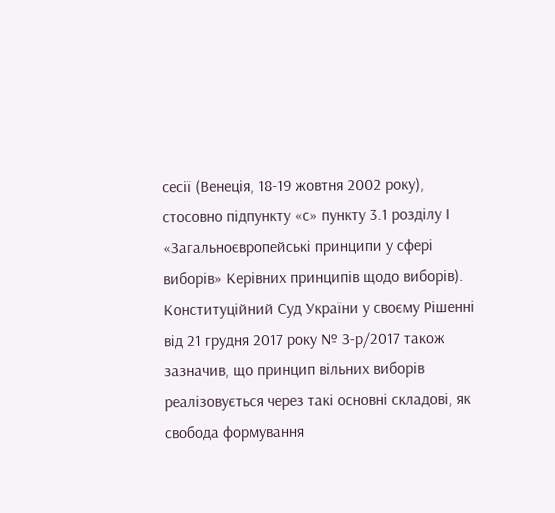сесії (Венеція, 18-19 жовтня 2002 року), стосовно підпункту «с» пункту 3.1 розділу І «Загальноєвропейські принципи у сфері виборів» Керівних принципів щодо виборів). Конституційний Суд України у своєму Рішенні від 21 грудня 2017 року № З-р/2017 також зазначив, що принцип вільних виборів реалізовується через такі основні складові, як свобода формування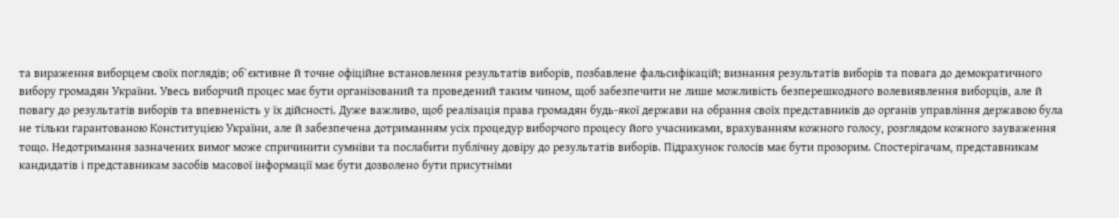та вираження виборцем своїх поглядів; об`єктивне й точне офіційне встановлення результатів виборів, позбавлене фальсифікацій; визнання результатів виборів та повага до демократичного вибору громадян України. Увесь виборчий процес має бути організований та проведений таким чином, щоб забезпечити не лише можливість безперешкодного волевиявлення виборців, але й повагу до результатів виборів та впевненість у їх дійсності. Дуже важливо, щоб реалізація права громадян будь-якої держави на обрання своїх представників до органів управління державою була не тільки гарантованою Конституцією України, але й забезпечена дотриманням усіх процедур виборчого процесу його учасниками, врахуванням кожного голосу, розглядом кожного зауваження тощо. Недотримання зазначених вимог може спричинити сумніви та послабити публічну довіру до результатів виборів. Підрахунок голосів має бути прозорим. Спостерігачам, представникам кандидатів і представникам засобів масової інформації має бути дозволено бути присутніми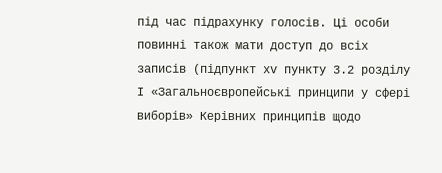під час підрахунку голосів. Ці особи повинні також мати доступ до всіх записів (підпункт хv пункту 3.2 розділу І «Загальноєвропейські принципи у сфері виборів» Керівних принципів щодо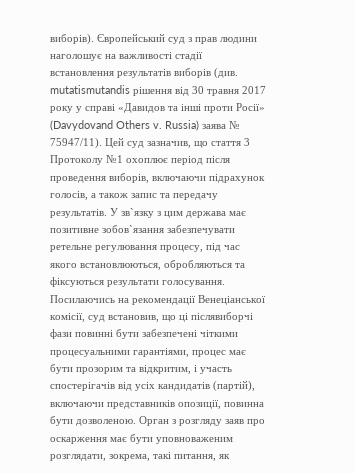виборів). Європейський суд з прав людини наголошує на важливості стадії встановлення результатів виборів (див. mutatismutandis рішення від 30 травня 2017 року у справі «Давидов та інші проти Росії» (Davydovand Others v. Russia) заява № 75947/11). Цей суд зазначив, що стаття 3 Протоколу №1 охоплює період після проведення виборів, включаючи підрахунок голосів, а також запис та передачу результатів. У зв`язку з цим держава має позитивне зобов`язання забезпечувати ретельне регулювання процесу, під час якого встановлюються, обробляються та фіксуються результати голосування. Посилаючись на рекомендації Венеціанської комісії, суд встановив, що ці післявиборчі фази повинні бути забезпечені чіткими процесуальними гарантіями, процес має бути прозорим та відкритим, і участь спостерігачів від усіх кандидатів (партій), включаючи представників опозиції, повинна бути дозволеною. Орган з розгляду заяв про оскарження має бути уповноваженим розглядати, зокрема, такі питання, як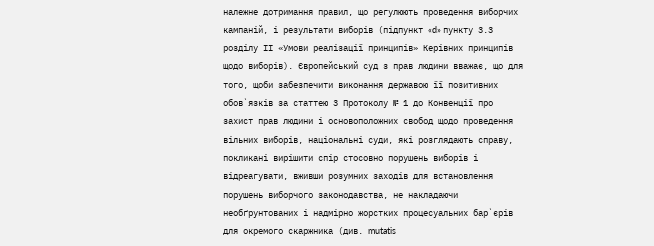належне дотримання правил, що регулюють проведення виборчих кампаній, і результати виборів (підпункт «d» пункту 3.3 розділу ІІ «Умови реалізації принципів» Керівних принципів щодо виборів). Європейський суд з прав людини вважає, що для того, щоби забезпечити виконання державою її позитивних обов`язків за статтею 3 Протоколу № 1 до Конвенції про захист прав людини і основоположних свобод щодо проведення вільних виборів, національні суди, які розглядають справу, покликані вирішити спір стосовно порушень виборів і відреагувати, вживши розумних заходів для встановлення порушень виборчого законодавства, не накладаючи необґрунтованих і надмірно жорстких процесуальних бар`єрів для окремого скаржника (див. mutatis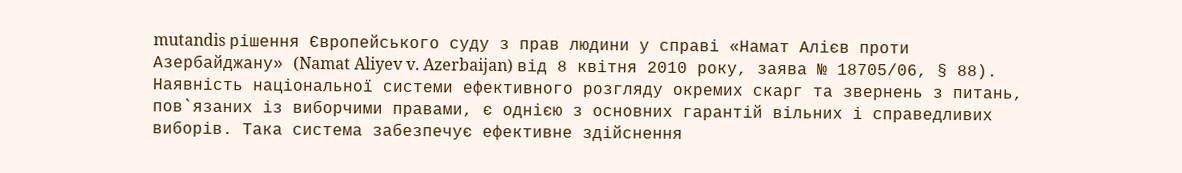mutandis рішення Європейського суду з прав людини у справі «Намат Алієв проти Азербайджану» (Namat Aliyev v. Azerbaijan) від 8 квітня 2010 року, заява № 18705/06, § 88). Наявність національної системи ефективного розгляду окремих скарг та звернень з питань, пов`язаних із виборчими правами, є однією з основних гарантій вільних і справедливих виборів. Така система забезпечує ефективне здійснення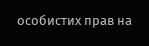особистих прав на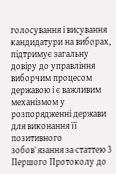голосування і висування кандидатури на виборах, підтримує загальну довіру до управління виборчим процесом державою і є важливим механізмом у розпорядженні держави для виконання її позитивного зобов`язання за статтею 3 Першого Протоколу до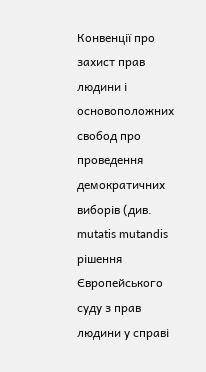Конвенції про захист прав людини і основоположних свобод про проведення демократичних виборів (див. mutatis mutandis рішення Європейського суду з прав людини у справі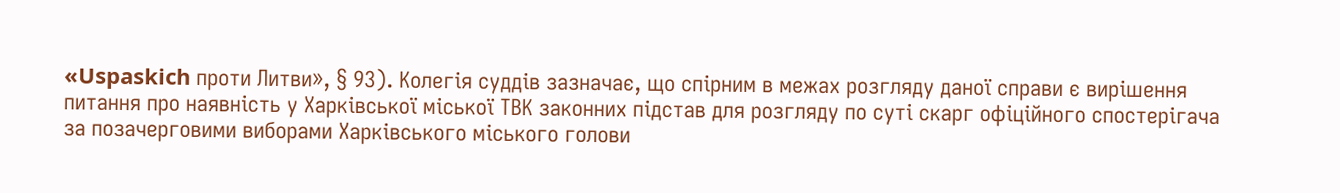«Uspaskich проти Литви», § 93). Колегія суддів зазначає, що спірним в межах розгляду даної справи є вирішення питання про наявність у Харківської міської ТВК законних підстав для розгляду по суті скарг офіційного спостерігача за позачерговими виборами Харківського міського голови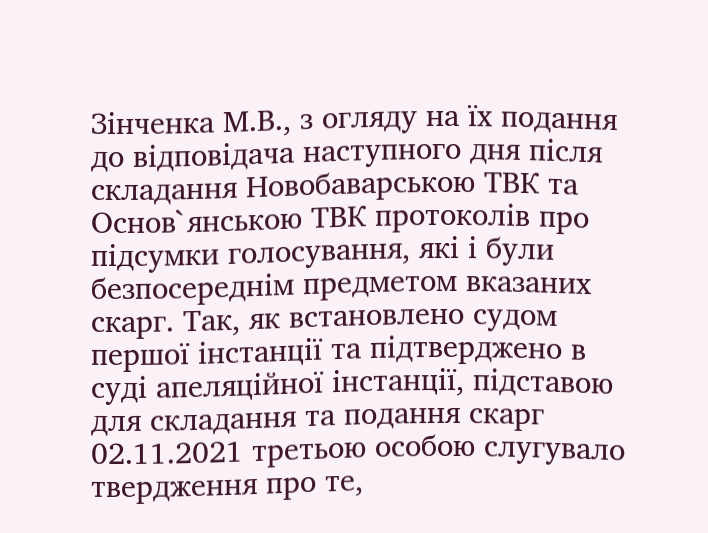Зінченка М.В., з огляду на їх подання до відповідача наступного дня після складання Новобаварською ТВК та Основ`янською ТВК протоколів про підсумки голосування, які і були безпосереднім предметом вказаних скарг. Так, як встановлено судом першої інстанції та підтверджено в суді апеляційної інстанції, підставою для складання та подання скарг 02.11.2021 третьою особою слугувало твердження про те,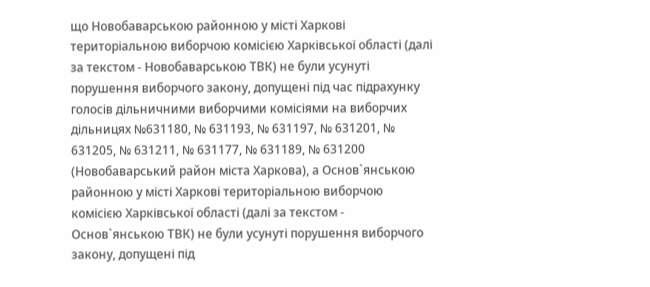що Новобаварською районною у місті Харкові територіальною виборчою комісією Харківської області (далі за текстом - Новобаварською ТВК) не були усунуті порушення виборчого закону, допущені під час підрахунку голосів дільничними виборчими комісіями на виборчих дільницях №631180, № 631193, № 631197, № 631201, № 631205, № 631211, № 631177, № 631189, № 631200 (Новобаварський район міста Харкова), а Основ`янською районною у місті Харкові територіальною виборчою комісією Харківської області (далі за текстом - Основ`янською ТВК) не були усунуті порушення виборчого закону, допущені під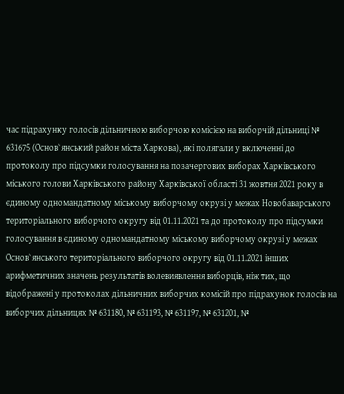час підрахунку голосів дільничною виборчою комісією на виборчій дільниці № 631675 (Основ`янський район міста Харкова), які полягали у включенні до протоколу про підсумки голосування на позачергових виборах Харківського міського голови Харківського району Харківської області 31 жовтня 2021 року в єдиному одномандатному міському виборчому окрузі у межах Новобаварського територіального виборчого округу від 01.11.2021 та до протоколу про підсумки голосування в єдиному одномандатному міському виборчому окрузі у межах Основ`янського територіального виборчого округу від 01.11.2021 інших арифметичних значень результатів волевиявлення виборців, ніж тих, що відображені у протоколах дільничних виборчих комісій про підрахунок голосів на виборчих дільницях № 631180, № 631193, № 631197, № 631201, №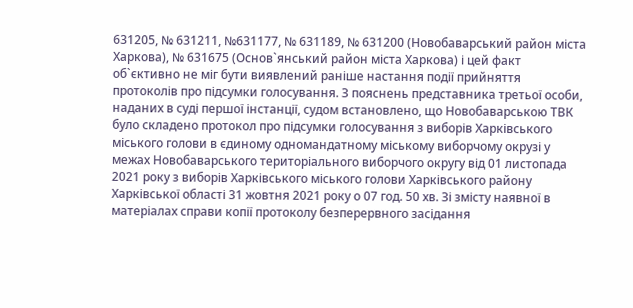631205, № 631211, №631177, № 631189, № 631200 (Новобаварський район міста Харкова), № 631675 (Основ`янський район міста Харкова) і цей факт об`єктивно не міг бути виявлений раніше настання події прийняття протоколів про підсумки голосування. З пояснень представника третьої особи, наданих в суді першої інстанції, судом встановлено, що Новобаварською ТВК було складено протокол про підсумки голосування з виборів Харківського міського голови в єдиному одномандатному міському виборчому окрузі у межах Новобаварського територіального виборчого округу від 01 листопада 2021 року з виборів Харківського міського голови Харківського району Харківської області 31 жовтня 2021 року о 07 год. 50 хв. Зі змісту наявної в матеріалах справи копії протоколу безперервного засідання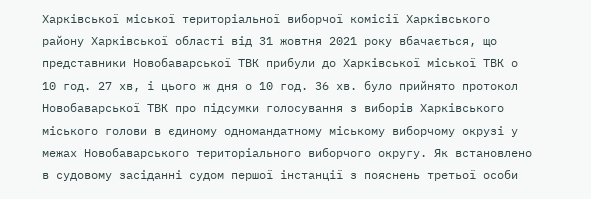Харківської міської територіальної виборчої комісії Харківського району Харківської області від 31 жовтня 2021 року вбачається, що представники Новобаварської ТВК прибули до Харківської міської ТВК о 10 год. 27 хв, і цього ж дня о 10 год. 36 хв. було прийнято протокол Новобаварської ТВК про підсумки голосування з виборів Харківського міського голови в єдиному одномандатному міському виборчому окрузі у межах Новобаварського територіального виборчого округу. Як встановлено в судовому засіданні судом першої інстанції з пояснень третьої особи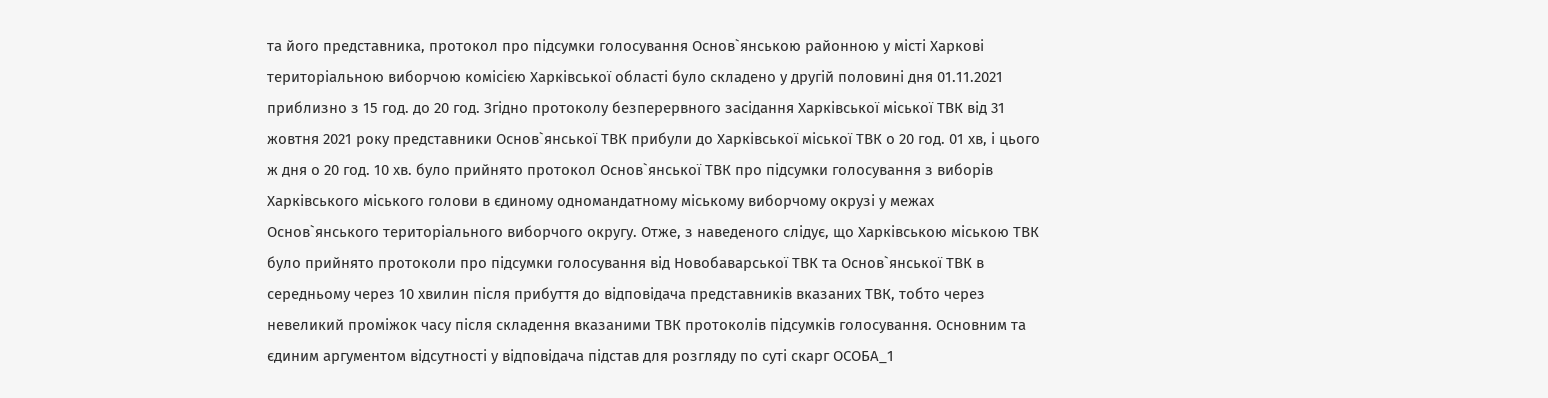та його представника, протокол про підсумки голосування Основ`янською районною у місті Харкові територіальною виборчою комісією Харківської області було складено у другій половині дня 01.11.2021 приблизно з 15 год. до 20 год. Згідно протоколу безперервного засідання Харківської міської ТВК від 31 жовтня 2021 року представники Основ`янської ТВК прибули до Харківської міської ТВК о 20 год. 01 хв, і цього ж дня о 20 год. 10 хв. було прийнято протокол Основ`янської ТВК про підсумки голосування з виборів Харківського міського голови в єдиному одномандатному міському виборчому окрузі у межах Основ`янського територіального виборчого округу. Отже, з наведеного слідує, що Харківською міською ТВК було прийнято протоколи про підсумки голосування від Новобаварської ТВК та Основ`янської ТВК в середньому через 10 хвилин після прибуття до відповідача представників вказаних ТВК, тобто через невеликий проміжок часу після складення вказаними ТВК протоколів підсумків голосування. Основним та єдиним аргументом відсутності у відповідача підстав для розгляду по суті скарг ОСОБА_1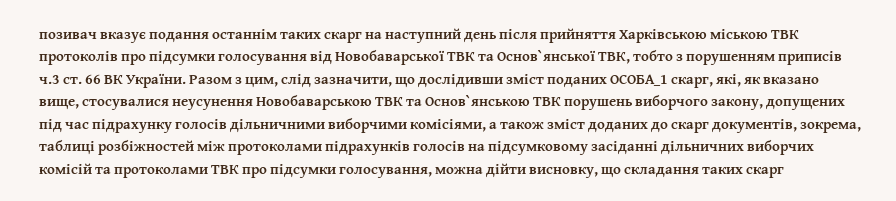позивач вказує подання останнім таких скарг на наступний день після прийняття Харківською міською ТВК протоколів про підсумки голосування від Новобаварської ТВК та Основ`янської ТВК, тобто з порушенням приписів ч.3 ст. 66 ВК України. Разом з цим, слід зазначити, що дослідивши зміст поданих ОСОБА_1 скарг, які, як вказано вище, стосувалися неусунення Новобаварською ТВК та Основ`янською ТВК порушень виборчого закону, допущених під час підрахунку голосів дільничними виборчими комісіями, а також зміст доданих до скарг документів, зокрема, таблиці розбіжностей між протоколами підрахунків голосів на підсумковому засіданні дільничних виборчих комісій та протоколами ТВК про підсумки голосування, можна дійти висновку, що складання таких скарг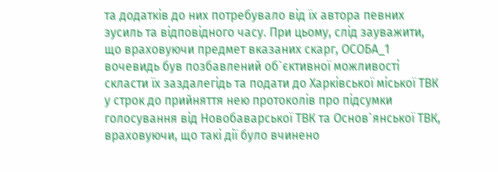та додатків до них потребувало від їх автора певних зусиль та відповідного часу. При цьому, слід зауважити, що враховуючи предмет вказаних скарг, ОСОБА_1 вочевидь був позбавлений об`єктивної можливості скласти їх заздалегідь та подати до Харківської міської ТВК у строк до прийняття нею протоколів про підсумки голосування від Новобаварської ТВК та Основ`янської ТВК, враховуючи, що такі дії було вчинено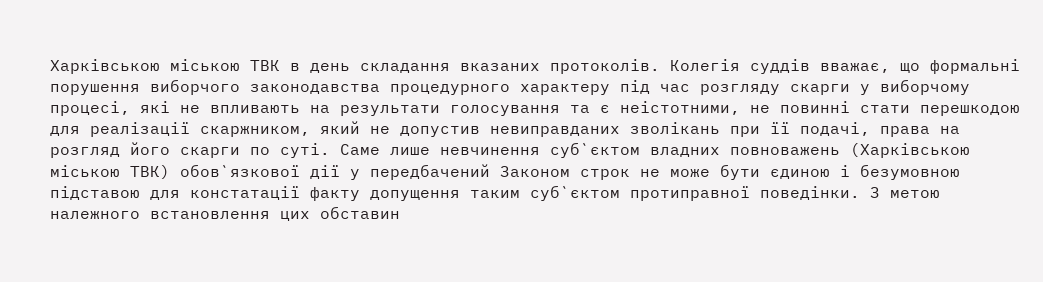Харківською міською ТВК в день складання вказаних протоколів. Колегія суддів вважає, що формальні порушення виборчого законодавства процедурного характеру під час розгляду скарги у виборчому процесі, які не впливають на результати голосування та є неістотними, не повинні стати перешкодою для реалізації скаржником, який не допустив невиправданих зволікань при її подачі, права на розгляд його скарги по суті. Саме лише невчинення суб`єктом владних повноважень (Харківською міською ТВК) обов`язкової дії у передбачений Законом строк не може бути єдиною і безумовною підставою для констатації факту допущення таким суб`єктом протиправної поведінки. З метою належного встановлення цих обставин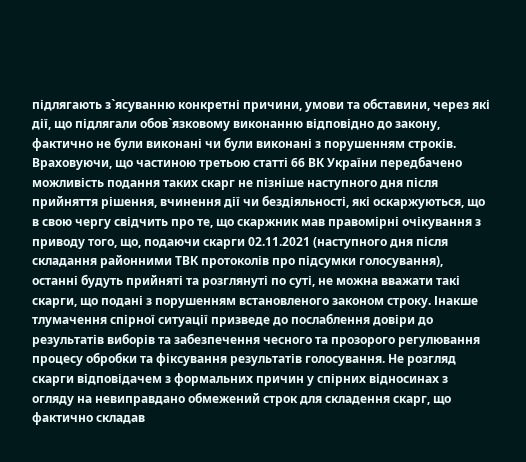підлягають з`ясуванню конкретні причини, умови та обставини, через які дії, що підлягали обов`язковому виконанню відповідно до закону, фактично не були виконані чи були виконані з порушенням строків. Враховуючи, що частиною третьою статті 66 ВК України передбачено можливість подання таких скарг не пізніше наступного дня після прийняття рішення, вчинення дії чи бездіяльності, які оскаржуються, що в свою чергу свідчить про те, що скаржник мав правомірні очікування з приводу того, що, подаючи скарги 02.11.2021 (наступного дня після складання районними ТВК протоколів про підсумки голосування), останні будуть прийняті та розглянуті по суті, не можна вважати такі скарги, що подані з порушенням встановленого законом строку. Інакше тлумачення спірної ситуації призведе до послаблення довіри до результатів виборів та забезпечення чесного та прозорого регулювання процесу обробки та фіксування результатів голосування. Не розгляд скарги відповідачем з формальних причин у спірних відносинах з огляду на невиправдано обмежений строк для складення скарг, що фактично складав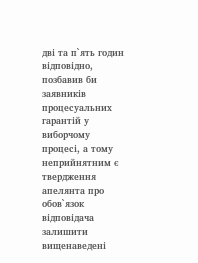дві та п`ять годин відповідно, позбавив би заявників процесуальних гарантій у виборчому процесі, а тому неприйнятним є твердження апелянта про обов`язок відповідача залишити вищенаведені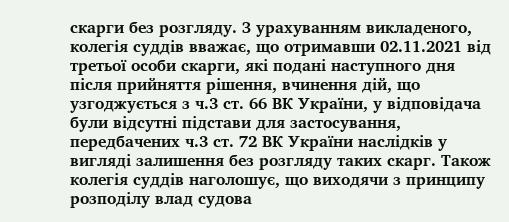скарги без розгляду. З урахуванням викладеного, колегія суддів вважає, що отримавши 02.11.2021 від третьої особи скарги, які подані наступного дня після прийняття рішення, вчинення дій, що узгоджується з ч.3 ст. 66 ВК України, у відповідача були відсутні підстави для застосування, передбачених ч.3 ст. 72 ВК України наслідків у вигляді залишення без розгляду таких скарг. Також колегія суддів наголошує, що виходячи з принципу розподілу влад судова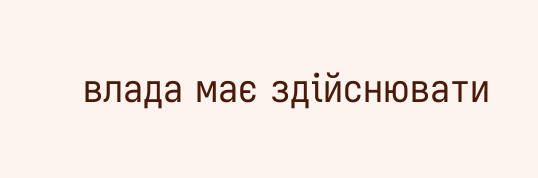влада має здійснювати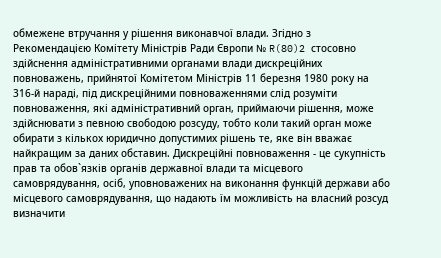обмежене втручання у рішення виконавчої влади. Згідно з Рекомендацією Комітету Міністрів Ради Європи № R(80)2 стосовно здійснення адміністративними органами влади дискреційних повноважень, прийнятої Комітетом Міністрів 11 березня 1980 року на 316-й нараді, під дискреційними повноваженнями слід розуміти повноваження, які адміністративний орган, приймаючи рішення, може здійснювати з певною свободою розсуду, тобто коли такий орган може обирати з кількох юридично допустимих рішень те, яке він вважає найкращим за даних обставин. Дискреційні повноваження - це сукупність прав та обов`язків органів державної влади та місцевого самоврядування, осіб, уповноважених на виконання функцій держави або місцевого самоврядування, що надають їм можливість на власний розсуд визначити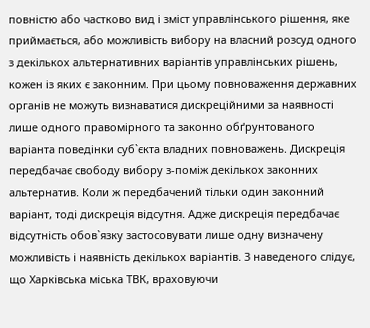повністю або частково вид і зміст управлінського рішення, яке приймається, або можливість вибору на власний розсуд одного з декількох альтернативних варіантів управлінських рішень, кожен із яких є законним. При цьому повноваження державних органів не можуть визнаватися дискреційними за наявності лише одного правомірного та законно обґрунтованого варіанта поведінки суб`єкта владних повноважень. Дискреція передбачає свободу вибору з-поміж декількох законних альтернатив. Коли ж передбачений тільки один законний варіант, тоді дискреція відсутня. Адже дискреція передбачає відсутність обов`язку застосовувати лише одну визначену можливість і наявність декількох варіантів. З наведеного слідує, що Харківська міська ТВК, враховуючи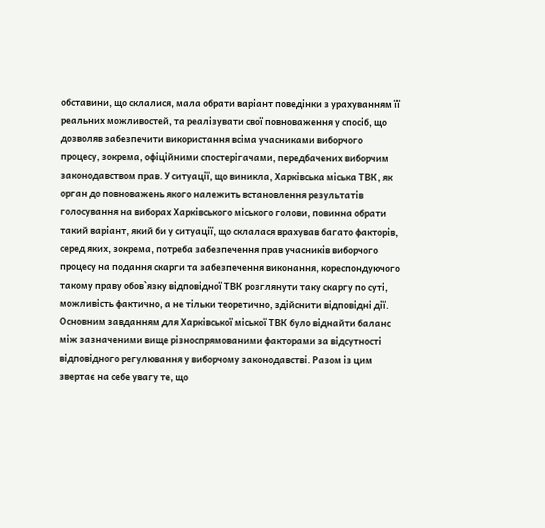обставини, що склалися, мала обрати варіант поведінки з урахуванням її реальних можливостей, та реалізувати свої повноваження у спосіб, що дозволяв забезпечити використання всіма учасниками виборчого процесу, зокрема, офіційними спостерігачами, передбачених виборчим законодавством прав. У ситуації, що виникла, Харківська міська ТВК, як орган до повноважень якого належить встановлення результатів голосування на виборах Харківського міського голови, повинна обрати такий варіант, який би у ситуації, що склалася врахував багато факторів, серед яких, зокрема, потреба забезпечення прав учасників виборчого процесу на подання скарги та забезпечення виконання, кореспондуючого такому праву обов`язку відповідної ТВК розглянути таку скаргу по суті, можливість фактично, а не тільки теоретично, здійснити відповідні дії. Основним завданням для Харківської міської ТВК було віднайти баланс між зазначеними вище різноспрямованими факторами за відсутності відповідного регулювання у виборчому законодавстві. Разом із цим звертає на себе увагу те, що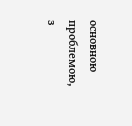основною проблемою, з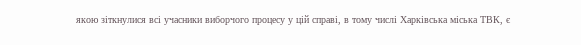якою зіткнулися всі учасники виборчого процесу у цій справі, в тому числі Харківська міська ТВК, є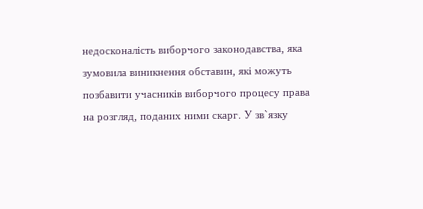недосконалість виборчого законодавства, яка зумовила виникнення обставин, які можуть позбавити учасників виборчого процесу права на розгляд, поданих ними скарг. У зв`язку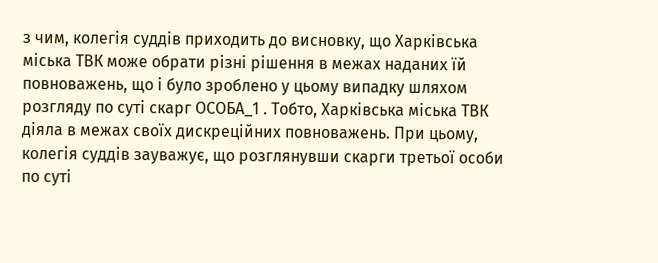з чим, колегія суддів приходить до висновку, що Харківська міська ТВК може обрати різні рішення в межах наданих їй повноважень, що і було зроблено у цьому випадку шляхом розгляду по суті скарг ОСОБА_1 . Тобто, Харківська міська ТВК діяла в межах своїх дискреційних повноважень. При цьому, колегія суддів зауважує, що розглянувши скарги третьої особи по суті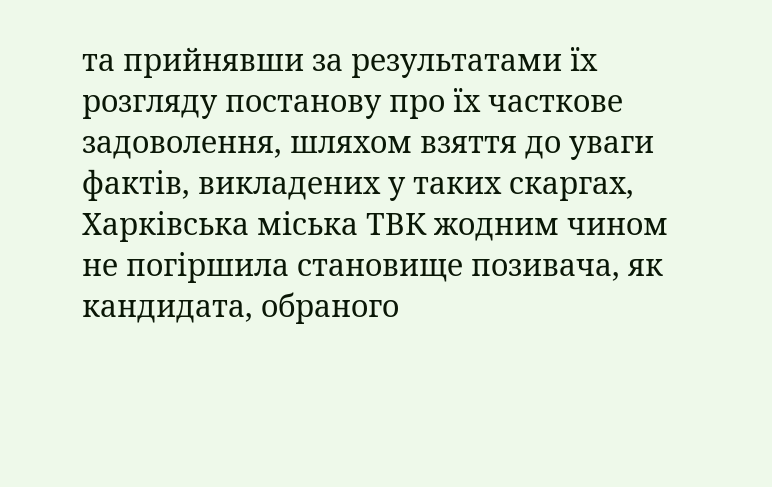та прийнявши за результатами їх розгляду постанову про їх часткове задоволення, шляхом взяття до уваги фактів, викладених у таких скаргах, Харківська міська ТВК жодним чином не погіршила становище позивача, як кандидата, обраного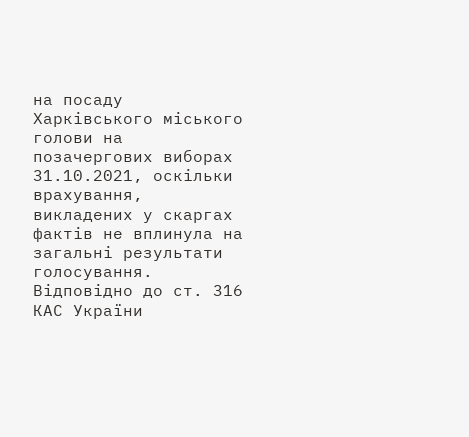на посаду Харківського міського голови на позачергових виборах 31.10.2021, оскільки врахування, викладених у скаргах фактів не вплинула на загальні результати голосування. Відповідно до ст. 316 КАС України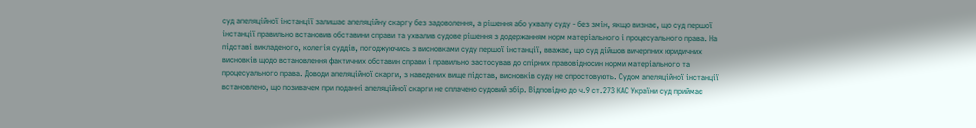суд апеляційної інстанції залишає апеляційну скаргу без задоволення, а рішення або ухвалу суду - без змін, якщо визнає, що суд першої інстанції правильно встановив обставини справи та ухвалив судове рішення з додержанням норм матеріального і процесуального права. На підставі викладеного, колегія суддів, погоджуючись з висновками суду першої інстанції, вважає, що суд дійшов вичерпних юридичних висновків щодо встановлення фактичних обставин справи і правильно застосував до спірних правовідносин норми матеріального та процесуального права. Доводи апеляційної скарги, з наведених вище підстав, висновків суду не спростовують. Судом апеляційної інстанції встановлено, що позивачем при поданні апеляційної скарги не сплачено судовий збір. Відповідно до ч.9 ст.273 КАС України суд приймає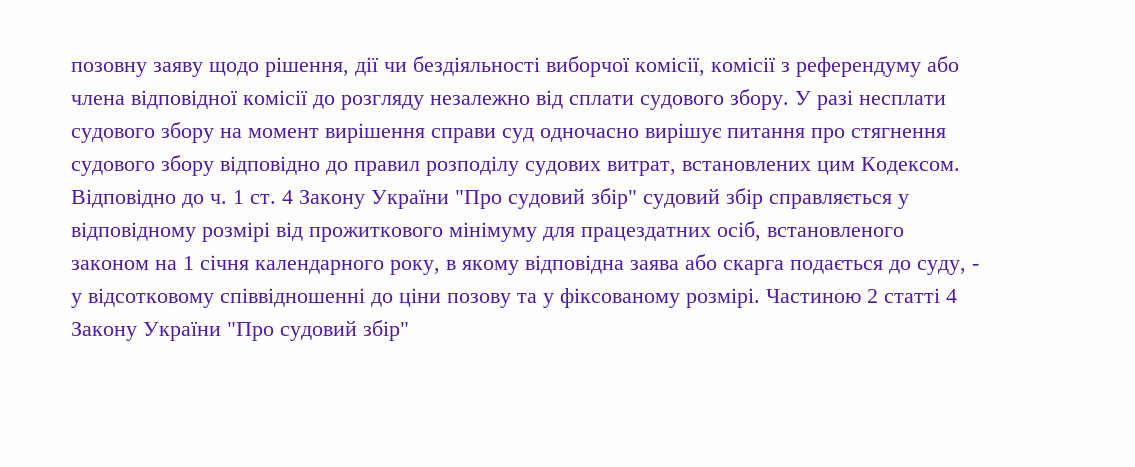позовну заяву щодо рішення, дії чи бездіяльності виборчої комісії, комісії з референдуму або члена відповідної комісії до розгляду незалежно від сплати судового збору. У разі несплати судового збору на момент вирішення справи суд одночасно вирішує питання про стягнення судового збору відповідно до правил розподілу судових витрат, встановлених цим Кодексом. Відповідно до ч. 1 ст. 4 Закону України "Про судовий збір" судовий збір справляється у відповідному розмірі від прожиткового мінімуму для працездатних осіб, встановленого законом на 1 січня календарного року, в якому відповідна заява або скарга подається до суду, - у відсотковому співвідношенні до ціни позову та у фіксованому розмірі. Частиною 2 статті 4 Закону України "Про судовий збір"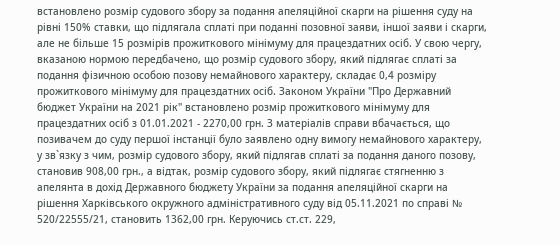встановлено розмір судового збору за подання апеляційної скарги на рішення суду на рівні 150% ставки, що підлягала сплаті при поданні позовної заяви, іншої заяви і скарги, але не більше 15 розмірів прожиткового мінімуму для працездатних осіб. У свою чергу, вказаною нормою передбачено, що розмір судового збору, який підлягає сплаті за подання фізичною особою позову немайнового характеру, складає 0,4 розміру прожиткового мінімуму для працездатних осіб. Законом України "Про Державний бюджет України на 2021 рік" встановлено розмір прожиткового мінімуму для працездатних осіб з 01.01.2021 - 2270,00 грн. З матеріалів справи вбачається, що позивачем до суду першої інстанції було заявлено одну вимогу немайнового характеру, у зв`язку з чим, розмір судового збору, який підлягав сплаті за подання даного позову, становив 908,00 грн., а відтак, розмір судового збору, який підлягає стягненню з апелянта в дохід Державного бюджету України за подання апеляційної скарги на рішення Харківського окружного адміністративного суду від 05.11.2021 по справі № 520/22555/21, становить 1362,00 грн. Керуючись ст.ст. 229,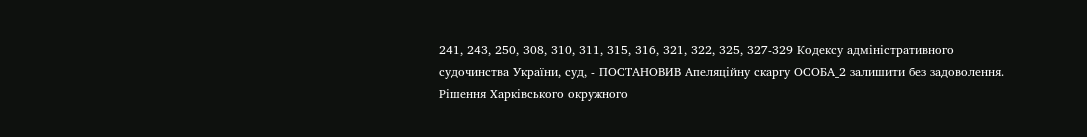241, 243, 250, 308, 310, 311, 315, 316, 321, 322, 325, 327-329 Кодексу адміністративного судочинства України, суд, - ПОСТАНОВИВ Апеляційну скаргу ОСОБА_2 залишити без задоволення. Рішення Харківського окружного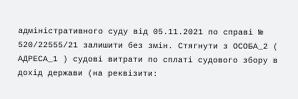адміністративного суду від 05.11.2021 по справі № 520/22555/21 залишити без змін. Стягнути з ОСОБА_2 ( АДРЕСА_1 ) судові витрати по сплаті судового збору в дохід держави (на реквізити: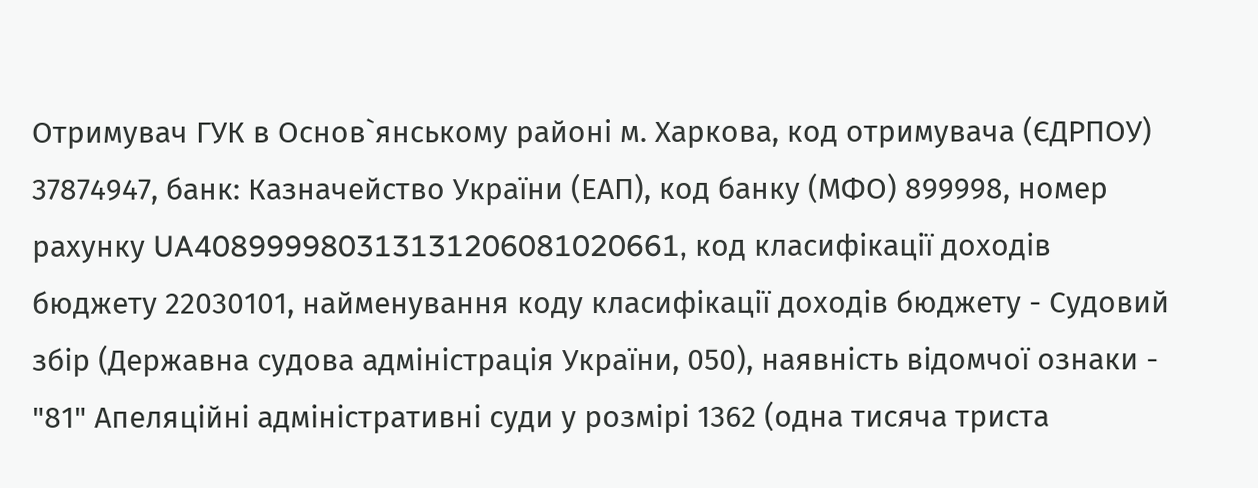Отримувач ГУК в Основ`янському районі м. Харкова, код отримувача (ЄДРПОУ) 37874947, банк: Казначейство України (ЕАП), код банку (МФО) 899998, номер рахунку UA408999980313131206081020661, код класифікації доходів бюджету 22030101, найменування коду класифікації доходів бюджету - Судовий збір (Державна судова адміністрація України, 050), наявність відомчої ознаки - "81" Апеляційні адміністративні суди у розмірі 1362 (одна тисяча триста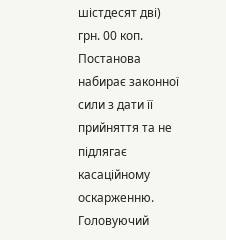шістдесят дві) грн. 00 коп. Постанова набирає законної сили з дати її прийняття та не підлягає касаційному оскарженню. Головуючий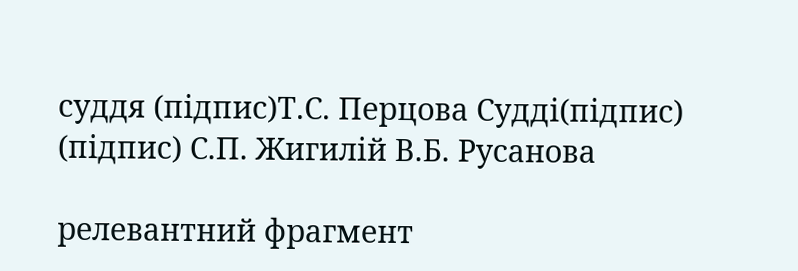суддя (підпис)Т.С. Перцова Судді(підпис) (підпис) С.П. Жигилій В.Б. Русанова

релевантний фрагмент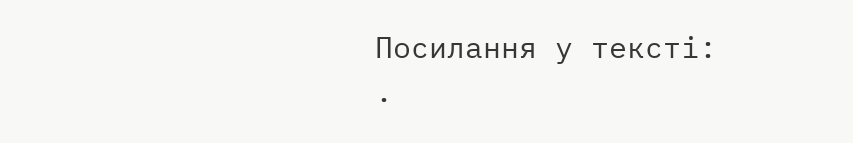Посилання у тексті:
·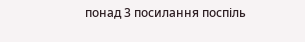понад 3 посилання поспіль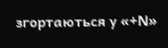згортаються у «+N»